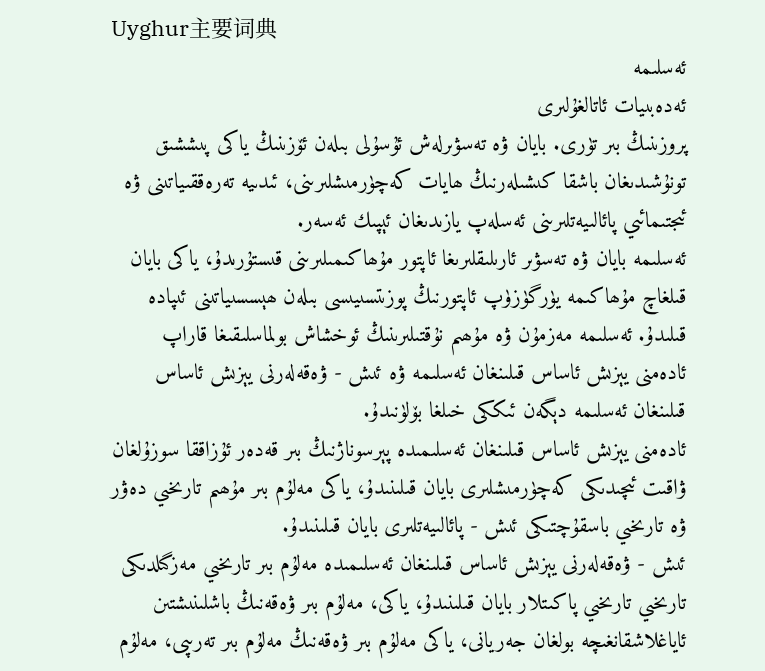Uyghur主要词典
ئەسلىمە
ئەدەبىيات ئاتالغۇلىرى
پروزىنىڭ بىر تۈرى. بايان ۋە تەسۋىرلەش ئۇسۇلى بىلەن ئۆزىنىڭ ياكى پىششىق تونۇشىدىغان باشقا كىشىلەرنىڭ ھايات كەچۈرمىشلىرىنى، ئىدىيە تەرەققىياتىنى ۋە ئىجتىمائىي پائالىيەتلىرىنى ئەسلەپ يازىدىغان ئېپىك ئەسەر.
ئەسلىمە بايان ۋە تەسۋىر ئارىلىقلىرىغا ئاپتور مۇھاكىمىلىرىنى قىستۇرىدۇ، ياكى بايان قىلغاچ مۇھاكىمە يۈرگۈزۈپ ئاپتورنىڭ پوزىتسىيىسى بىلەن ھېسسىياتىنى ئىپادە قىلىدۇ. ئەسلىمە مەزمۇن ۋە مۇھىم نۇقتىلىرىنىڭ ئوخشاش بولماسلىقىغا قاراپ ئادەمنى يېزىش ئاساس قىلىنغان ئەسلىمە ۋە ئىش - ۋەقەلەرنى يېزىش ئاساس قىلىنغان ئەسلىمە دېگەن ئىككى خىلغا بۆلۈنىدۇ.
ئادەمنى يېزىش ئاساس قىلىنغان ئەسلىمىدە پېرسوناژنىڭ بىر قەدەر ئۇزاققا سوزۇلغان ۋاقىت ئىچىدىكى كەچۈرمىشلىرى بايان قىلىنىدۇ، ياكى مەلۇم بىر مۇھىم تارىخىي دەۋر ۋە تارىخىي باسقۇچتىكى ئىش - پائالىيەتلىرى بايان قىلىنىدۇ.
ئىش - ۋەقەلەرنى يېزىش ئاساس قىلىنغان ئەسلىمىدە مەلۇم بىر تارىخىي مەزگىلدىكى تارىخىي تارىخىي پاكىتلار بايان قىلىنىدۇ، ياكى، مەلۇم بىر ۋەقەنىڭ باشلىنىشتىن ئاياغلاشقانغىچە بولغان جەريانى، ياكى مەلۇم بىر ۋەقەنىڭ مەلۇم بىر تەرىپى، مەلۇم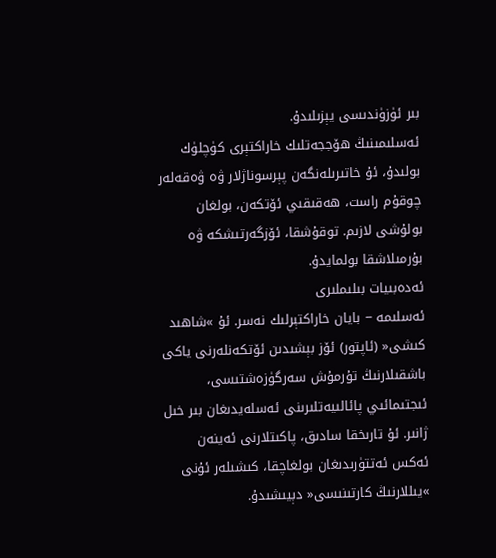بىر ئۈزۈندىسى يېزىلىدۇ.
ئەسلىمىنىڭ ھۆججەتلىك خاراكتېرى كۈچلۈك بولىدۇ، ئۇ خاتىرىلەنگەن پېرسوناژلار ۋە ۋەقەلەر چوقۇم راست، ھەقىقىي ئۆتكەن، بولغان بولۇشى لازىم. توقۇشقا، ئۆزگەرتىشكە ۋە بۇرمىلاشقا بولمايدۇ.
ئەدەبىيات بىلىملىرى
ئەسلىمە − بايان خاراكتېرلىك نەسر. ئۇ »شاھىد كىشى« (ئاپتور) ئۆز بېشىدىن ئۆتكەنلەرنى ياكى باشقىلارنىڭ تۇرمۇش سەرگۈزەشتىسى، ئىجتىمائىي پائالىيەتلىرىنى ئەسلەيدىغان بىر خىل ژانىر. ئۇ تارىخقا سادىق، پاكىتلارنى ئەينەن ئەكس ئەتتۈرىدىغان بولغاچقا، كىشىلەر ئۇنى »يىللارنىڭ كارتىنىسى« دېيىشىدۇ.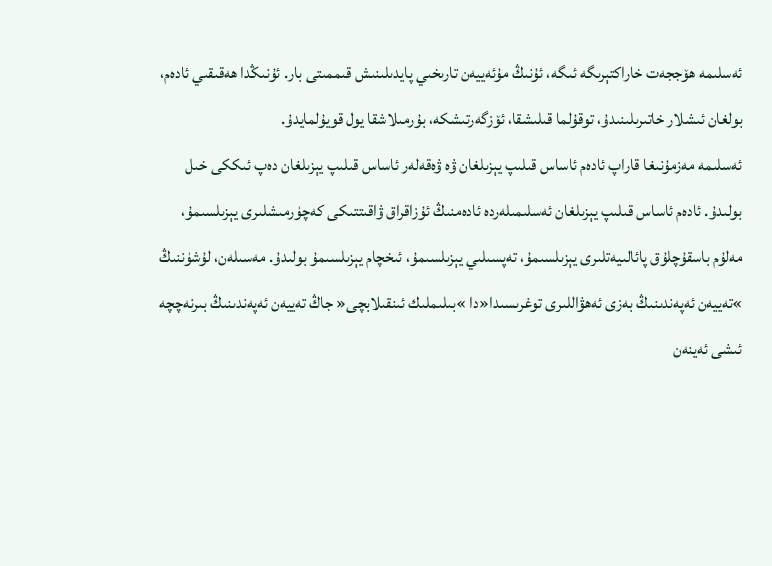ئەسلىمە ھۆججەت خاراكتېرىگە ئىگە، ئۇنىڭ مۇئەييەن تارىخىي پايدىلىنىش قىممىتى بار. ئۇنىڭدا ھەقىقىي ئادەم، بولغان ئىشلار خاتىرىلىنىدۇ، توقۇلما قىلىشقا، ئۆزگەرتىشكە، بۇرمىلاشقا يول قويۇلمايدۇ.
ئەسلىمە مەزمۇنىغا قاراپ ئادەم ئاساس قىلىپ يېزىلغان ۋە ۋەقەلەر ئاساس قىلىپ يېزىلغان دەپ ئىككى خىل بولىدۇ. ئادەم ئاساس قىلىپ يېزىلغان ئەسلىمىلەردە ئادەمنىڭ ئۇزاقراق ۋاقىتتىكى كەچۈرمىشلىرى يېزىلسىمۇ، مەلۇم باسقۇچلۇق پائالىيەتلىرى يېزىلسىمۇ، تەپسىلىي يېزىلسىمۇ، ئىخچام يېزىلسىمۇ بولىدۇ. مەسىلەن، لۇشۈننىڭ »تەييەن ئەپەندىنىڭ بەزى ئەھۋاللىرى توغرىسىدا«دا »بىلىملىك ئىنقىلابچى« جاڭ تەييەن ئەپەندىنىڭ بىرنەچچە ئىشى ئەينەن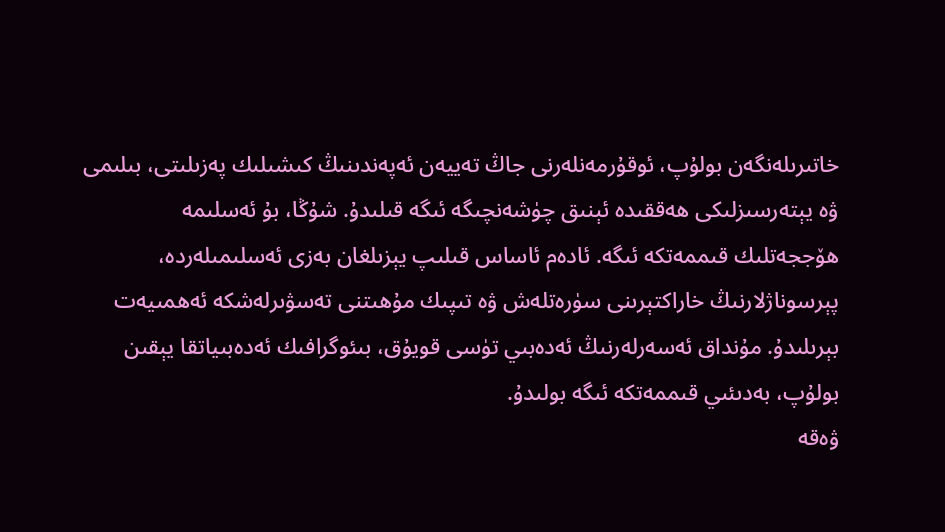خاتىرىلەنگەن بولۇپ، ئوقۇرمەنلەرنى جاڭ تەييەن ئەپەندىنىڭ كىشىلىك پەزىلىتى، بىلىمى ۋە يېتەرسىزلىكى ھەققىدە ئېنىق چۈشەنچىگە ئىگە قىلىدۇ. شۇڭا، بۇ ئەسلىمە ھۆججەتلىك قىممەتكە ئىگە. ئادەم ئاساس قىلىپ يېزىلغان بەزى ئەسلىمىلەردە، پېرسوناژلارنىڭ خاراكتېرىنى سۈرەتلەش ۋە تىپىك مۇھىتنى تەسۋىرلەشكە ئەھمىيەت بېرىلىدۇ. مۇنداق ئەسەرلەرنىڭ ئەدەبىي تۈسى قويۇق، بىئوگرافىك ئەدەبىياتقا يېقىن بولۇپ، بەدىئىي قىممەتكە ئىگە بولىدۇ.
ۋەقە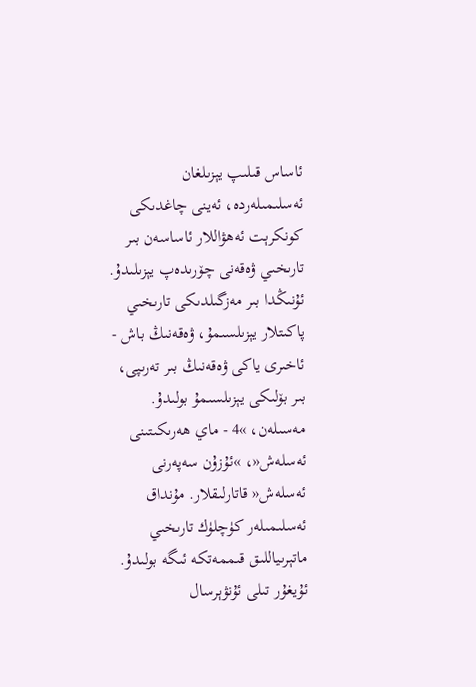ئاساس قىلىپ يېزىلغان ئەسلىمىلەردە، ئەينى چاغدىكى كونكرېت ئەھۋاللار ئاساسەن بىر تارىخىي ۋەقەنى چۆرىدەپ يېزىلىدۇ. ئۇنىڭدا بىر مەزگىلدىكى تارىخىي پاكىتلار يېزىلسىمۇ، ۋەقەنىڭ باش - ئاخىرى ياكى ۋەقەنىڭ بىر تەرىپى، بىر بۆلىكى يېزىلسىمۇ بولىدۇ. مەسىلەن، »4 - ماي ھەرىكىتىنى ئەسلەش«، »ئۇزۇن سەپەرنى ئەسلەش« قاتارلىقلار. مۇنداق ئەسلىمىلەر كۈچلۈك تارىخىي ماتېرىياللىق قىممەتكە ئىگە بولىدۇ.
ئۇيغۇر تىلى ئۇنۋېرسال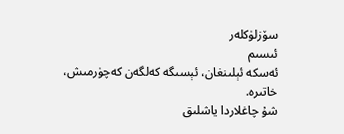سۆزلۈكلەر
ئىسىم
ئەسكە ئېلىنغان، ئېسىگە كەلگەن كەچۈرمىش، خاتىرە.
شۇ چاغلاردا ياشلىق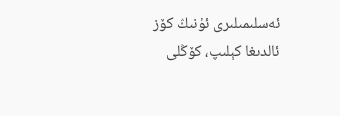ئەسلىمىلىرى ئۇنىڭ كۆز ئالدىغا كېلىپ، كۆڭلى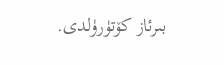بىرئاز كۆتۈرۈلدى.